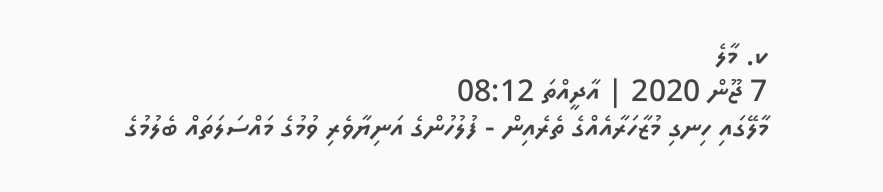ކ. މާލެ
7 ޖޫން 2020 | އާދީއްތަ 08:12
މާލޭގައި ހިނގި މުޒާހަރާއެއްގެ ތެރެއިން - ފުލުހުންގެ އަނިޔާވެރި ވުމުގެ މައްސަލަތައް ބެލުމުގެ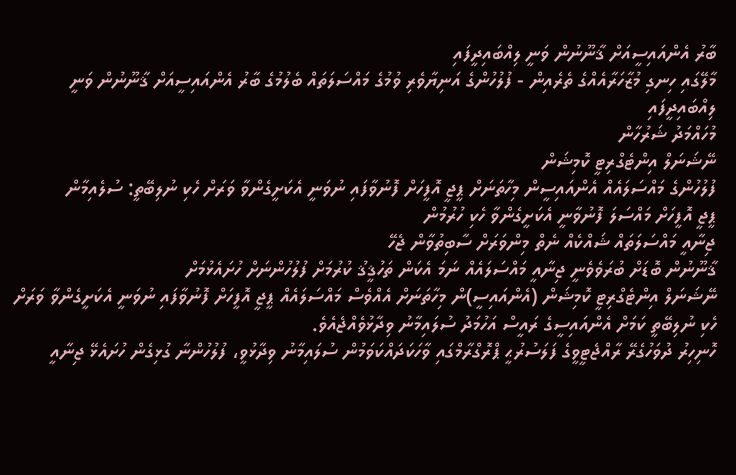ބާރު އެންއައިސީއަށް ޤާނޫނުން ވަނީ ލިއްބައިދީފައި
މާލޭގައި ހިނގި މުޒާހަރާއެއްގެ ތެރެއިން - ފުލުހުންގެ އަނިޔާވެރި ވުމުގެ މައްސަލަތައް ބެލުމުގެ ބާރު އެންއައިސީއަށް ޤާނޫނުން ވަނީ ލިއްބައިދީފައި
މުހައްމަދު ޝަރުހާން
ނޭޝަނަލް އިންޓެގްރިޓީ ކޮމިޝަން
ފުލުހުންގެ މައްސަލައެއް އެންއައިސީން މިހާތަނަށް ޕީޖީ އޮފީހަށް ފޮނުވާފައި ނުވަނީ އެކަށީގެންވާ ވަރަށް ހެކި ނުލިބޭތީ: ސުލެއިމާން
ޕީޖީ އޮފީހަށް މައްސަލަ ފޮނުވާނީ އެކަށީގެންވާ ހެކި ހުރުމުން
ޖިނާއީ މައްސަލަތައް ޝައްކެއް ނެތް މިންވަރަށް ސާބިތުވާން ޖެހޭ
ޤާނޫނުން ބޮޑަށް ބުރަވެވެނީ ޖިނާއީ މައްސަލައެއް ނަމަ އެކަން ތަހުޤީޤު ކުރުމަށް ފުލުހުންނަށް ހުށައެޅުމަށް
ނޭޝަނަލް އިންޓެގްރިޓީ ކޮމިޝަން (އެންއައިސީ)ން މިހާތަނަށް އެއްވެސް މައްސަލައެއް ޕީޖީ އޮފީހަށް ފޮނުވާފައި ނުވަނީ އެކަށީގެންވާ ވަރަށް ހެކި ނުލިބޭތީ ކަމަށް އެންއައިސީގެ ރައީސް އަހުމަދު ސުލައިމާނު ވިދާޅުވެއްޖެއެވެ.
ހޮނިހިރު ދުވަހުގެރޭ ރާއްޖެޓީވީގެ ފަލަސުރުޙީ ޕްރޮގްރާމްގައި ވާހަކަދައްކަވަމުން ސުލައިމާނު ވިދާޅުވީ، ފުލުހުންނާ ގުޅިގެން ހުށައެޅޭ ޖިނާއީ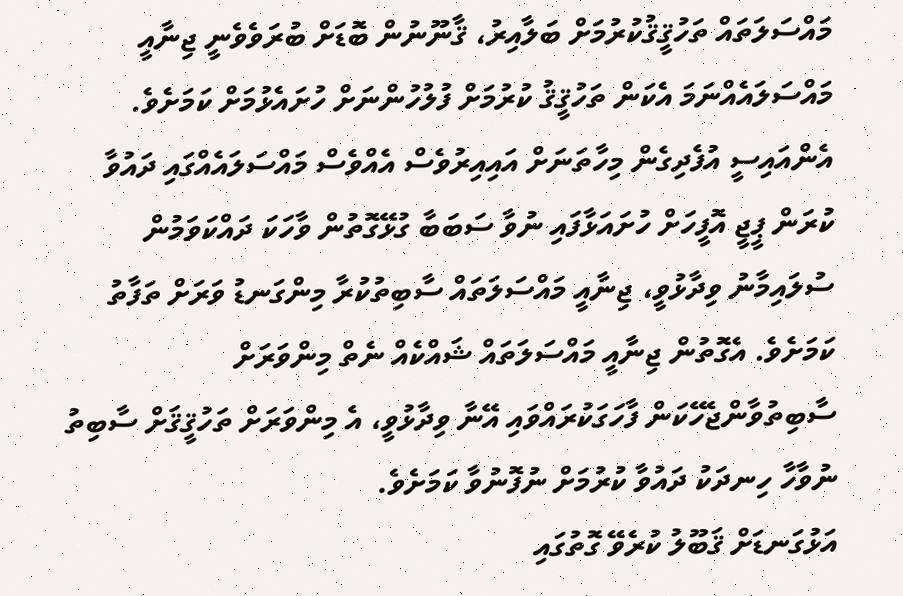މައްސަލަތައް ތަހުޤީޤުކުރުމަށް ބަލާއިރު، ޤާނޫނުން ބޮޑަށް ބުރަވެވެނީ ޖިނާއީ މައްސަލައެއްނަމަ އެކަން ތަހުޤީޤު ކުރުމަށް ފުލުހުންނަށް ހުށައެޅުމަށް ކަމަށެވެ.
އެންއައިސީ އުފެދިގެން މިހާތަނަށް އައިއިރުވެސް އެއްވެސް މައްސަލައެއްގައި ދައުވާ ކުރަން ޕީޖީ އޮފީހަށް ހުށައަޅާފައި ނުވާ ސަބަބާ ގުޅޭގޮތުން ވާހަކަ ދައްކަވަމުން ސުލައިމާނު ވިދާޅުވީ، ޖިނާއީ މައްސަލަތައް ސާބިތުކުރާ މިންގަނޑު ވަރަށް ތަފާތު ކަމަށެވެ. އެގޮތުން ޖިނާއީ މައްސަލަތައް ޝައްކެއް ނެތް މިންވަރަށް ސާބިތުވާންޖެހޭކަން ފާހަގަކުރައްވައި އޭނާ ވިދާޅުވީ، އެ މިންވަރަށް ތަހުޤީޤަށް ސާބިތު ނުވާހާ ހިނދަކު ދައުވާ ކުރުމަށް ނުފޮނުވާ ކަމަށެވެ.
އަޅުގަނޑަށް ޤަބޫލު ކުރެވޭ ގޮތުގައި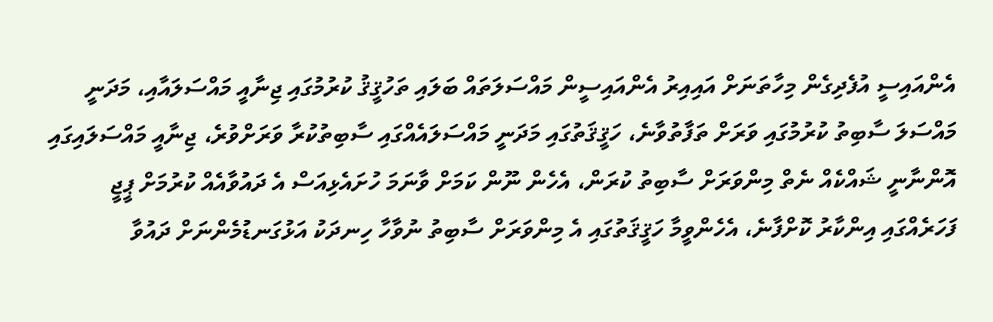އެންއައިސީ އުފެދިގެން މިހާތަނަށް އައިއިރު އެންއައިސީން މައްސަލަތައް ބަލައި ތަހުޤީޤު ކުރުމުގައި ޖިނާއީ މައްސަލައާއި، މަދަނީ މައްސަލަ ސާބިތު ކުރުމުގައި ވަރަށް ތަފާތުވާނެ، ހަޤީޤަތުގައި މަދަނީ މައްސަލައެއްގައި ސާބިތުކުރާ ވަރަށްވުރެ، ޖިނާއީ މައްސަލައިގައި އޮންނާނީ ޝައްކެއް ނެތް މިންވަރަށް ސާބިތު ކުރަން، އެހެން ނޫން ކަމަށް ވާނަމަ ހުށައެޅިއަސް އެ ދައުވާއެއް ކުރުމަށް ޕީޖީ ފަހަރެއްގައި އިންކާރު ކޮށްފާނެ، އެހެންވީމާ ހަޤީޤަތުގައި އެ މިންވަރަށް ސާބިތު ނުވާހާ ހިނދަކު އަޅުގަނޑުމެންނަށް ދައުވާ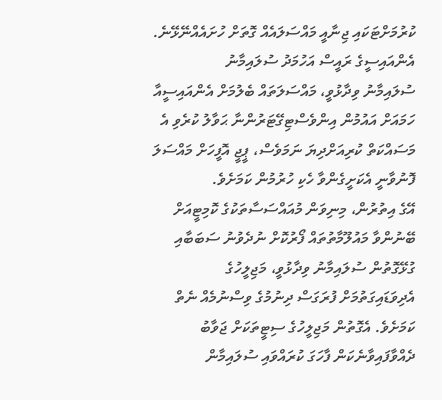ކުރުމަށްޓަކައި ޖިނާއީ މައްސަލައެއް ގޮތަށް ހުށައެއްނޭޅޭނެ.
އެންއައިސީގެ ރައީސް އަހުމަދު ސުލައިމާނު
ސުލައިމާނު ވިދާޅުވީ، މައްސަލަތައް ބެލުމަށް އެންއައިސީއާ ހަމައަށް އައުމުން އިންވެސްޓިގޭޓަރުންނާ ޙަވާލު ކުރެވި އެ މަސައްކަތް ކުރިއަށްދިޔަ ނަމަވެސް، ޕީޖީ އޮފީހަށް މައްސަލަ ފޮނުވާނީ އެކަށީގެންވާ ހެކި ހުރުމުން ކަމަށެވެ.
އޭގެ އިތުރުން، މިނިވަން މުއައްސަސާތަކުގެ ކޮމިޓީއަށް ބޭނުންވާ މައުލޫމާތުތައް ފޯރުކޮށް ނުދެވުނު ސަބަބާއި ގުޅޭގޮތުން ސުލައިމާނު ވިދާޅުވީ، މަޖިލީހުގެ އެދިވަޑައިގަތުމަށް ފުރަގަސް ދިނުމުގެ ވިސްނުމެއް ނެތް ކަމަށެވެ. އެގޮތުން މަޖިލީހުގެ ސިޓީތަކަށް ޖަވާބު ދެއްވާފައިވާނެކަން ފާހަގަ ކުރައްވައި ސުލައިމާން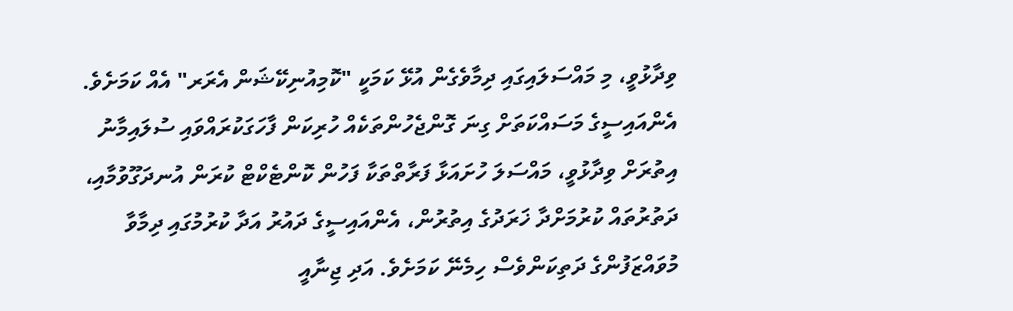ވިދާޅުވީ، މި މައްސަލައިގައި ދިމާވެގެން އުޅޭ ކަމަކީ "ކޮމިއުނިކޭޝަން އެރަރ" އެއް ކަމަށެވެ.
އެންއައިސީގެ މަސައްކަތަށް ގިނަ ގޮންޖެހުންތަކެއް ހުރިކަން ފާހަގަކުރައްވައި ސުލައިމާނު އިތުރަށް ވިދާޅުވީ، މައްސަލަ ހުށައަޅާ ފަރާތްތަކާ ފަހުން ކޮންޓެކްޓް ކުރަން އުނދަގޫވުމާއި، ދަތުރުތައް ކުރުމަށްދާ ޚަރަދުގެ އިތުރުން، އެންއައިސީގެ ދައުރު އަދާ ކުރުމުގައި ދިމާވާ މުވައްޒަފުންގެ ދަތިކަންވެސް ހިމެނޭ ކަމަށެވެ. އަދި ޖިނާއީ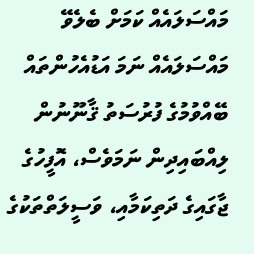މައްސަލައެއް ކަމަށް ބެލެވޭ މައްސަލައެއް ނަމަ އަޑުއެހުންތައް ބޭއްވުމުގެ ފުރުސަތު ޤާނޫނުން ލިއްބައިދިން ނަމަވެސް، އޮފީހުގެ ޖާގައިގެ ދަތިކަމާއި، ވަސީލަތްތަކުގެ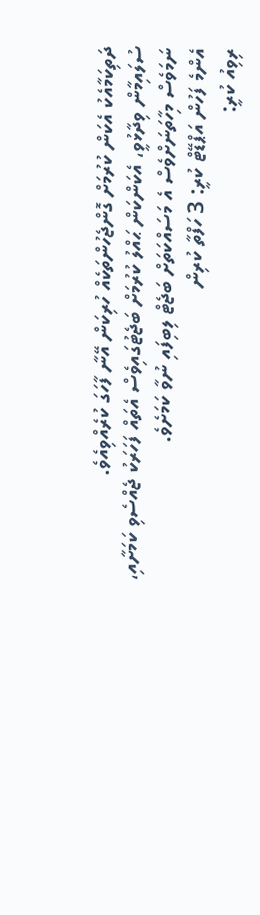ދަތިކަމާއެކު އެކަން ކުރުމަށް ގޮންޖެހުންތަކެއް ހުރިކަން އޭނާ ފާހަގަ ކުރެއްވިއެވެ.
ސުލައިމާން ވިދާޅުވީ، އެކަންކަން ޙައްލު ކުރުމަށް ބަޖެޓުގައިވެސް އެތައް ފަހަރަކު ޖެއްސެވި ކަމަށާއި، ނަމަވެސް މިހާތަނަށްވެސް އެ މަސައްކަތަށް ބަޖެޓް ލިބިފައި ނުވާ ކަމަށެވެ.
އެންމެ ފަހުން އަޕްޑޭޓް ކުރީ: 3 ހަފްތާ ކުރިން
ރިވިއު ކުރީ: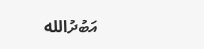އަބުދުالله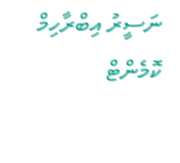ނަސީރު އިބްރާހިމް
ކޮމެންޓް